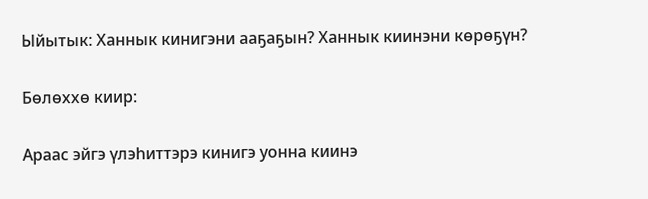Ыйытык: Ханнык кинигэни ааҕаҕын? Ханнык киинэни көрөҕүн?

Бөлөххө киир:

Араас эйгэ үлэһиттэрэ кинигэ уонна киинэ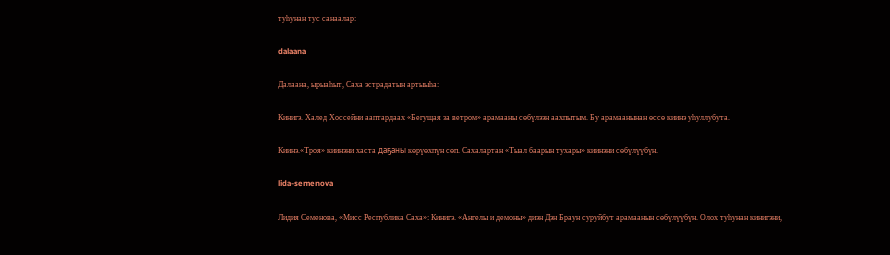туһунан тус санаалар:

dalaana

Далаана, ырыаһыт, Саха эстрадатын артыыһа:

Кинигэ. Халед Хоссейни ааптардаах «Бегущая за ветром» арамааны сөбүлээн аахпытым. Бу арамаанынан өссө киинэ уһуллубута.

Киинэ.«Троя» киинэни хаста даҕаны көрүөхпүн сөп. Сахалартан «Тыал баарын тухары» киинэни сөбүлүүбүн.

lida-semenova

Лидия Семенова, «Мисс Республика Саха»: Кинигэ. «Ангелы и демоны» диэн Дэн Браун суруйбут арамаанын сөбүлүүбүн. Олох туһунан кинигэни,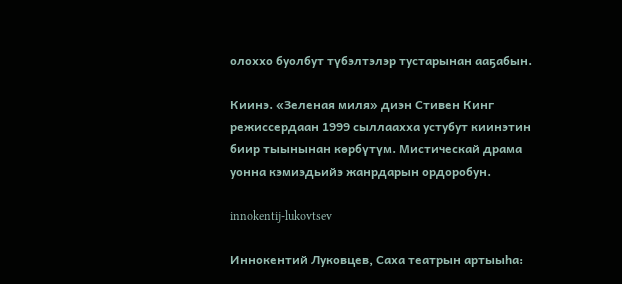олоххо буолбут түбэлтэлэр тустарынан ааҕабын.

Киинэ. «Зеленая миля» диэн Стивен Кинг режиссердаан 1999 сыллаахха устубут киинэтин биир тыынынан көрбүтүм. Мистическай драма уонна кэмиэдьийэ жанрдарын ордоробун.

innokentij-lukovtsev

Иннокентий Луковцев, Саха театрын артыыһа: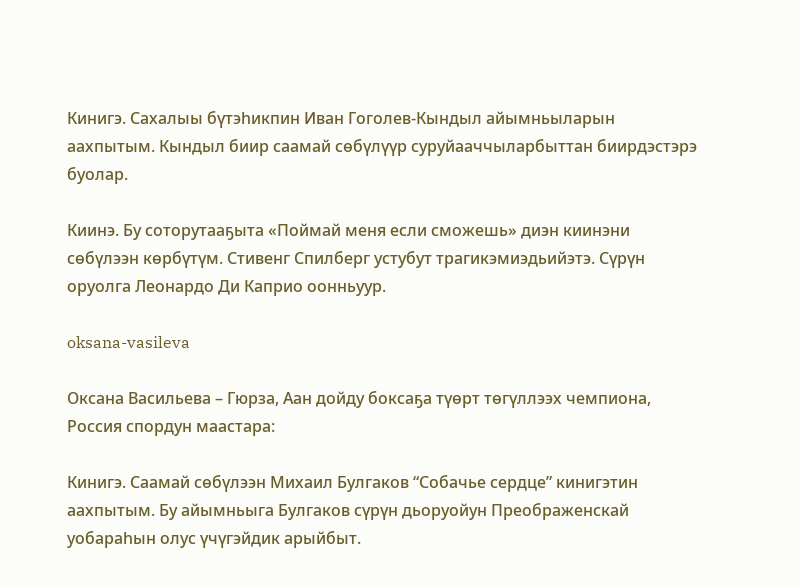Кинигэ. Сахалыы бүтэһикпин Иван Гоголев-Кындыл айымньыларын аахпытым. Кындыл биир саамай сөбүлүүр суруйааччыларбыттан биирдэстэрэ буолар.

Киинэ. Бу соторутааҕыта «Поймай меня если сможешь» диэн киинэни сөбүлээн көрбүтүм. Стивенг Спилберг устубут трагикэмиэдьийэтэ. Сүрүн оруолга Леонардо Ди Каприо оонньуур.

oksana-vasileva

Оксана Васильева – Гюрза, Аан дойду боксаҕа түөрт төгүллээх чемпиона, Россия спордун маастара:

Кинигэ. Саамай сөбүлээн Михаил Булгаков “Собачье сердце” кинигэтин аахпытым. Бу айымньыга Булгаков сүрүн дьоруойун Преображенскай уобараһын олус үчүгэйдик арыйбыт.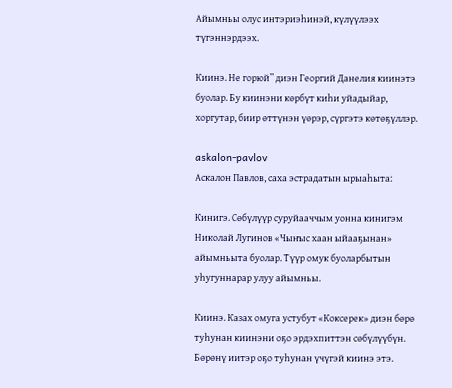Айымньы олус интэриэһинэй, күлүүлээх түгэннэрдээх.

Киинэ. Не горюй” диэн Георгий Данелия киинэтэ буолар. Бу киинэни көрбүт киһи уйадыйар, хоргутар, биир өттүнэн үөрэр, сүргэтэ көтөҕүллэр.

askalon-pavlov
Аскалон Павлов, саха эстрадатын ырыаһыта:

Кинигэ. Сөбүлүүр суруйааччым уонна кинигэм Николай Лугинов «Чыҥыс хаан ыйааҕынан» айымньыта буолар. Түүр омук буоларбытын уһугуннарар улуу айымньы.

Киинэ. Казах омуга устубут «Коксерек» диэн бөрө туһунан киинэни оҕо эрдэхпиттэн сөбүлүүбүн. Бөрөнү иитэр оҕо туһунан үчүгэй киинэ этэ.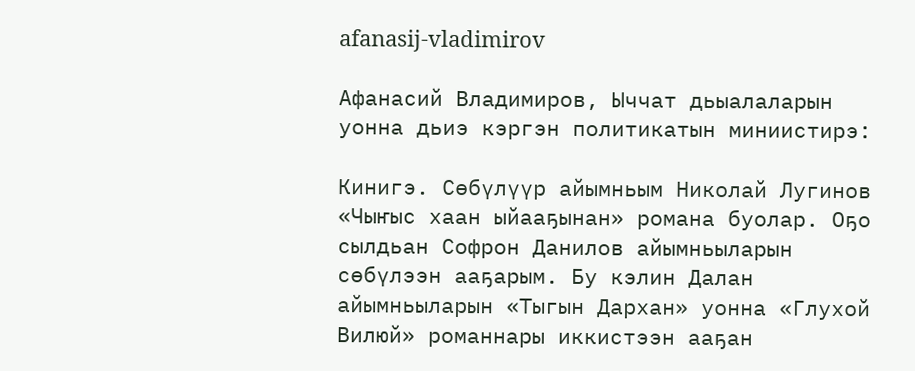afanasij-vladimirov

Афанасий Владимиров, Ыччат дьыалаларын уонна дьиэ кэргэн политикатын миниистирэ:

Кинигэ. Сөбүлүүр айымньым Николай Лугинов «Чыҥыс хаан ыйааҕынан» романа буолар. Оҕо сылдьан Софрон Данилов айымньыларын сөбүлээн ааҕарым. Бу кэлин Далан айымньыларын «Тыгын Дархан» уонна «Глухой Вилюй» романнары иккистээн ааҕан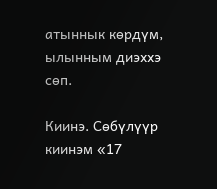атыннык көрдүм, ылынным диэххэ сөп.

Киинэ. Сөбүлүүр киинэм «17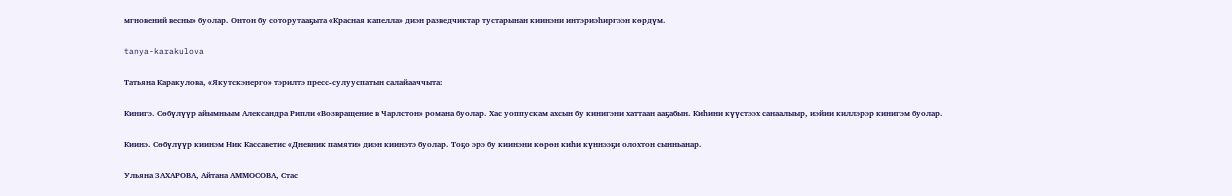мгновений весны» буолар. Онтон бу соторутааҕыта «Красная капелла» диэн разведчиктар тустарынан киинэни интэриэһиргээн көрдүм.

tanya-karakulova

Татьяна Каракулова, «Якутскэнерго» тэрилтэ пресс-сулууспатын салайааччыта:

Кинигэ. Сөбүлүүр айымньым Александра Рипли «Возвращение в Чарлстон» романа буолар. Хас уоппускам ахсын бу кинигэни хаттаан ааҕабын. Киһини күүстээх санаалыыр, иэйии киллэрэр кинигэм буолар.

Киинэ. Сөбүлүүр киинэм Ник Кассаветис «Дневник памяти» диэн киинэтэ буолар. Тоҕо эрэ бу киинэни көрөн киһи күннээҕи олохтон сынньанар.

Ульяна ЗАХАРОВА, Айтана АММОСОВА, Стас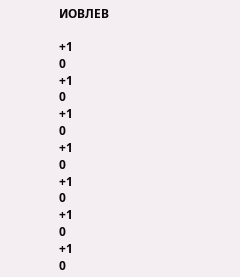ИОВЛЕВ

+1
0
+1
0
+1
0
+1
0
+1
0
+1
0
+1
0